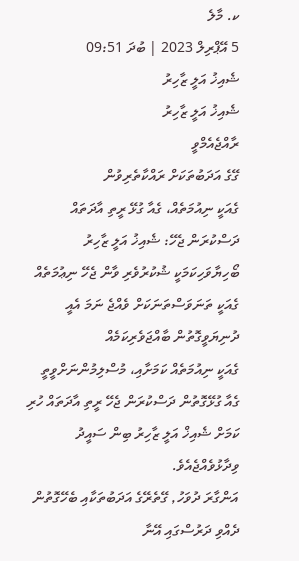ކ. މާލެ
5 އޭޕްރިލް 2023 | ބުދަ 09:51
ޝެއިޚު އަލީ ޒާހިރު
ޝެއިޚު އަލީ ޒާހިރު
ރާއްޖެއެމްވީ
ގޭގެ އަދަބުތަކަށް ރައްކާތެރިވުން
ގެއަކީ ނިއުމަތެއް، ގެއާ ގުޅޭ ރީތި އާދަތައް ދަސްކުރަން ޖެހޭ: ޝެއިޚު އަލީ ޒާހިރު
ބޯހިޔާވަހިކަމަކީ ޝުކުރުވެރި ވާން ޖެހޭ ނިޢުމަތެއް
ގެއަކީ ތަނަވަސްތަނަކަށް ވެއްޖެ ނަމަ އެއީ ދުނިޔަވީގޮތުން ބާއްޖަވެރިކަމެއް
ގެއަކީ ނިއުމަތެއް ކަމަށާއި، މުސްލިމުންނަށްވީތީ ގެއާ ގުޅޭގޮތުން ދަސްކުރަން ޖެހޭ ރީތި އާދަތައް ހުރި ކަމަށް ޝެއިޚް އަލީ ޒާހިރު ބިން ސައީދު ވިދާޅުވެއްޖެއެވެ.
އަންގާރަ ދުވަހު, ގޭތެރޭގެ އަދަބުތަކާއި ބެހޭގޮތުން ދެއްވި ދަރުސްގައި އޭނާ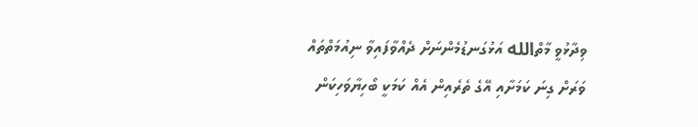ވިދާޅުވީ މާތްالله އަޅުގަނޑުމެންނަށް ދެއްވާފައިވާ ނިއުމަތްތައް ވަރަށް ގިނަ ކަމަށާއި އޭގެ ތެރެއިން އެއް ކަމަކީ ބޯހިޔާވަހިކަން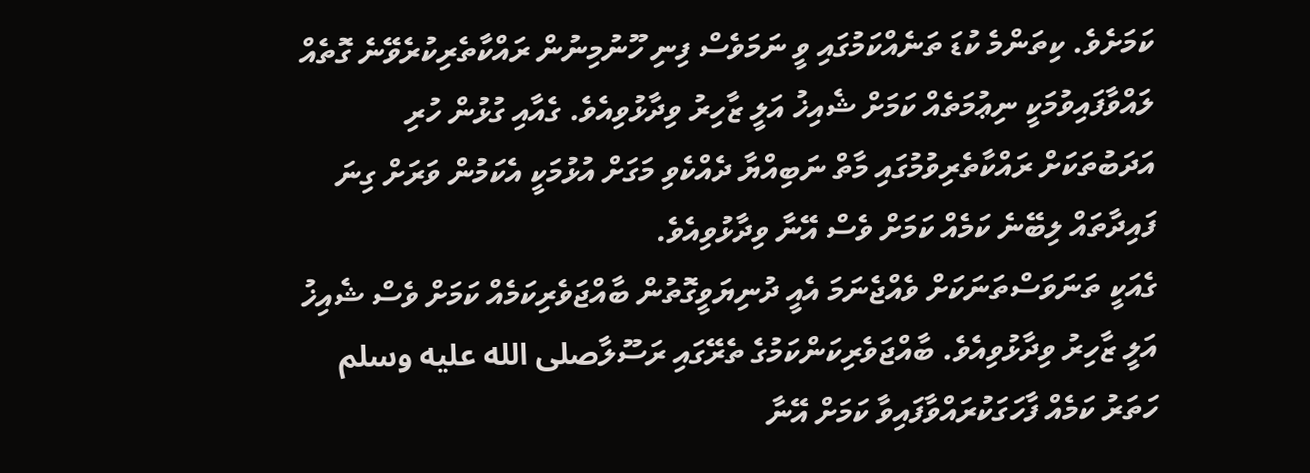ކަމަށެވެ. ކިތަންމެ ކުޑަ ތަނެއްކަމުގައި ވީ ނަމަވެސް ފިނި ހޫނުމިނުން ރައްކާތެރިކުރެވޭނެ ގޮތެއް ލައްވާފައިވުމަކީ ނިޢުމަތެއް ކަމަށް ޝެއިޚު އަލީ ޒާހިރު ވިދާޅުވިއެވެ. ގެއާއި ގުޅުން ހުރި އަދަބުތަކަށް ރައްކާތެރިވުމުގައި މާތް ނަބިއްޔާ ދެއްކެވި މަގަށް އުޅުމަކީ އެކަމުން ވަރަށް ގިނަ ފައިދާތައް ލިބޭނެ ކަމެއް ކަމަށް ވެސް އޭނާ ވިދާޅުވިއެވެ.
ގެއަކީ ތަނަވަސްތަނަކަށް ވެއްޖެނަމަ އެއީ ދުނިޔަވީގޮތުން ބާއްޖަވެރިކަމެއް ކަމަށް ވެސް ޝެއިޚު އަލީ ޒާހިރު ވިދާޅުވިއެވެ. ބާއްޖަވެރިކަންކަމުގެ ތެރޭގައި ރަސޫލާصلى الله عليه وسلم ހަތަރު ކަމެއް ފާހަގަކުރައްވާފައިވާ ކަމަށް އޭނާ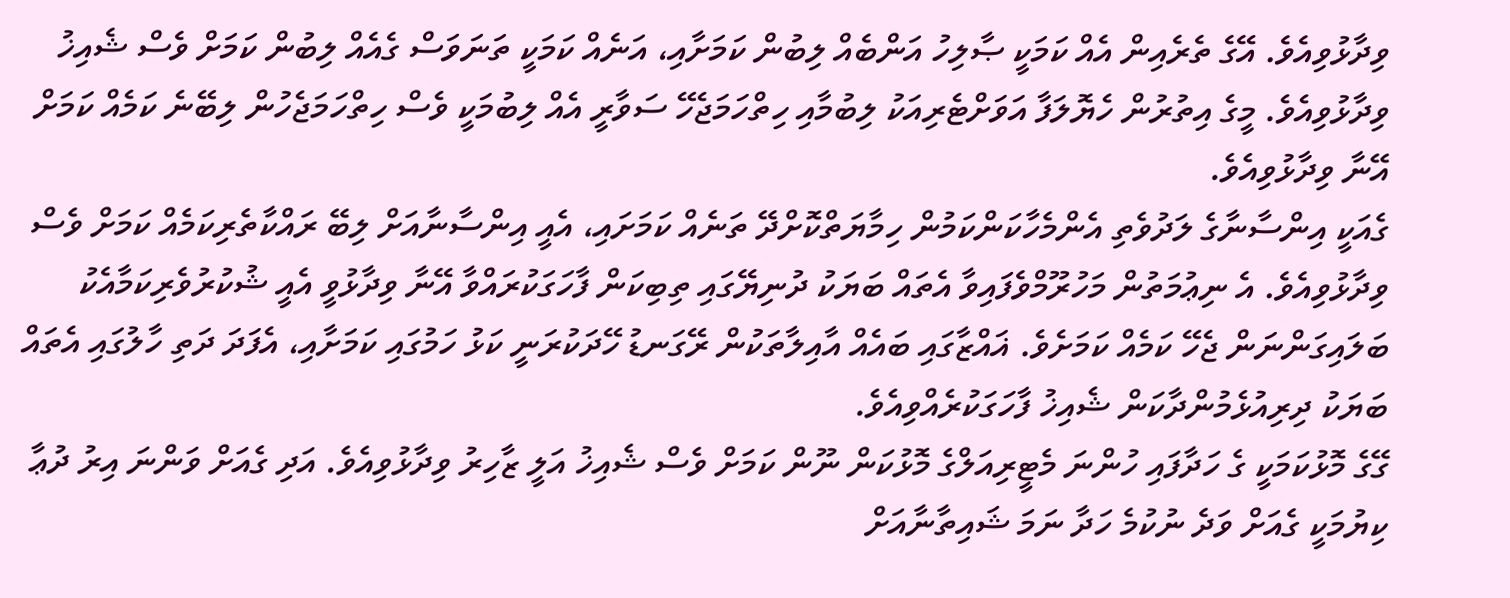ވިދާޅުވިއެވެ. އޭގެ ތެރެއިން އެއް ކަމަކީ ޞާލިހު އަންބެއް ލިބުން ކަމަށާއި، އަނެއް ކަމަކީ ތަނަވަސް ގެއެއް ލިބުން ކަމަށް ވެސް ޝެއިޚު ވިދާޅުވިއެވެ. މީގެ އިތުރުން ހެޔޮލަފާ އަވަށްޓެރިއަކު ލިބުމާއި ހިތްހަމަޖެހޭ ސަވާރީ އެއް ލިބުމަކީ ވެސް ހިތްހަމަޖެހުން ލިބޭނެ ކަމެއް ކަމަށް އޭނާ ވިދާޅުވިއެވެ.
ގެއަކީ އިންސާނާގެ ލަދުވެތި އެންމެހާކަންކަމުން ހިމާޔަތްކޮށްދޭ ތަނެއް ކަމަށައި، އެއީ އިންސާނާއަށް ލިބޭ ރައްކާތެރިކަމެއް ކަމަށް ވެސް ވިދާޅުވިއެވެ. އެ ނިޢުމަތުން މަހުރޫމްވެފައިވާ އެތައް ބަޔަކު ދުނިޔޭގައި ތިބިކަން ފާހަގަކުރައްވާ އޭނާ ވިދާޅުވީ އެއީ ޝުކުރުވެރިކަމާއެކު ބަލައިގަންނަން ޖެހޭ ކަމެއް ކަމަށެވެ. ޣައްޒާގައި ބައެއް އާއިލާތަކުން ރޭގަނޑު ހޭދަކުރަނީ ކަޅު ހަމުގައި ކަމަށާއި، އެފަދަ ދަތި ހާލުގައި އެތައް ބަޔަކު ދިރިއުޅެމުންދާކަން ޝެއިޚު ފާހަގަކުރެއްވިއެވެ.
ގޭގެ މޮޅުކަމަކީ ގެ ހަދާފައި ހުންނަ މެޓީރިއަލްގެ މޮޅުކަން ނޫން ކަމަށް ވެސް ޝެއިޚު އަލީ ޒާހިރު ވިދާޅުވިއެވެ. އަދި ގެއަށް ވަންނަ އިރު ދުޢާ ކިޔުމަކީ ގެއަށް ވަދެ ނުކުމެ ހަދާ ނަމަ ޝައިތާނާއަށް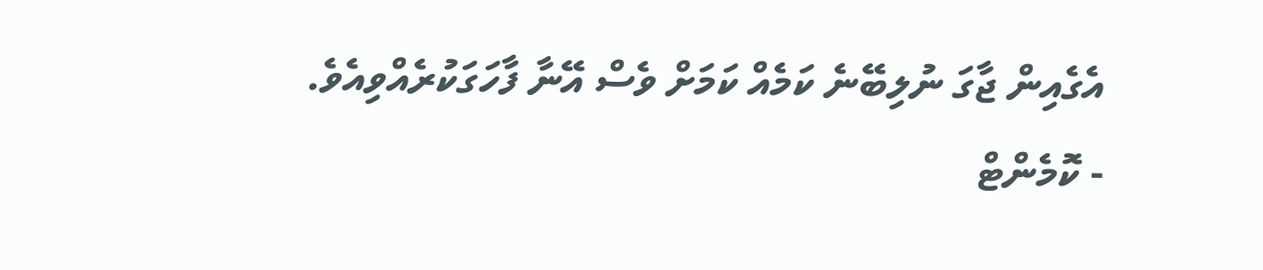އެގެއިން ޖާގަ ނުލިބޭނެ ކަމެއް ކަމަށް ވެސް އޭނާ ފާހަގަކުރެއްވިއެވެ.
- ކޮމެންޓް